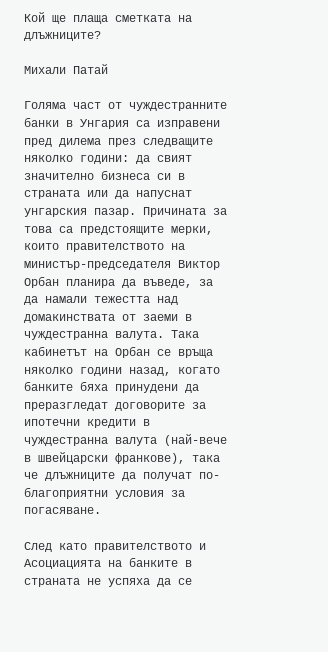Кой ще плаща сметката на длъжниците?

Михали Патай

Голяма част от чуждестранните банки в Унгария са изправени пред дилема през следващите няколко години: да свият значително бизнеса си в страната или да напуснат унгарския пазар. Причината за това са предстоящите мерки, които правителството на министър-председателя Виктор Орбан планира да въведе, за да намали тежестта над домакинствата от заеми в чуждестранна валута. Така кабинетът на Орбан се връща няколко години назад, когато банките бяха принудени да преразгледат договорите за ипотечни кредити в чуждестранна валута (най-вече в швейцарски франкове), така че длъжниците да получат по-благоприятни условия за погасяване.

След като правителството и Асоциацията на банките в страната не успяха да се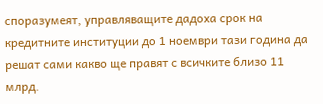споразумеят, управляващите дадоха срок на кредитните институции до 1 ноември тази година да решат сами какво ще правят с всичките близо 11 млрд.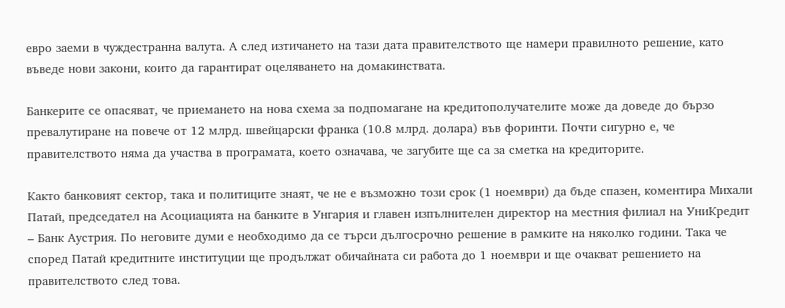евро заеми в чуждестранна валута. А след изтичането на тази дата правителството ще намери правилното решение, като въведе нови закони, които да гарантират оцеляването на домакинствата.

Банкерите се опасяват, че приемането на нова схема за подпомагане на кредитополучателите може да доведе до бързо превалутиране на повече от 12 млрд. швейцарски франка (10.8 млрд. долара) във форинти. Почти сигурно е, че правителството няма да участва в програмата, което означава, че загубите ще са за сметка на кредиторите.

Както банковият сектор, така и политиците знаят, че не е възможно този срок (1 ноември) да бъде спазен, коментира Михали Патай, председател на Асоциацията на банките в Унгария и главен изпълнителен директор на местния филиал на УниКредит – Банк Аустрия. По неговите думи е необходимо да се търси дългосрочно решение в рамките на няколко години. Така че според Патай кредитните институции ще продължат обичайната си работа до 1 ноември и ще очакват решението на правителството след това.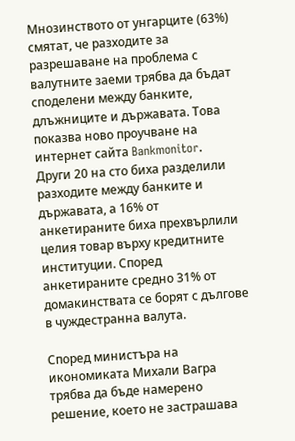Мнозинството от унгарците (63%) смятат, че разходите за разрешаване на проблема с валутните заеми трябва да бъдат споделени между банките, длъжниците и държавата. Това показва ново проучване на интернет сайта Bankmonitor. Други 20 на сто биха разделили разходите между банките и държавата, а 16% от анкетираните биха прехвърлили целия товар върху кредитните институции. Според анкетираните средно 31% от домакинствата се борят с дългове в чуждестранна валута.

Според министъра на икономиката Михали Вагра трябва да бъде намерено решение, което не застрашава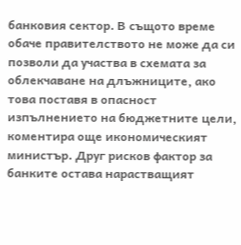банковия сектор. В същото време обаче правителството не може да си позволи да участва в схемата за облекчаване на длъжниците, ако това поставя в опасност изпълнението на бюджетните цели, коментира още икономическият министър. Друг рисков фактор за банките остава нарастващият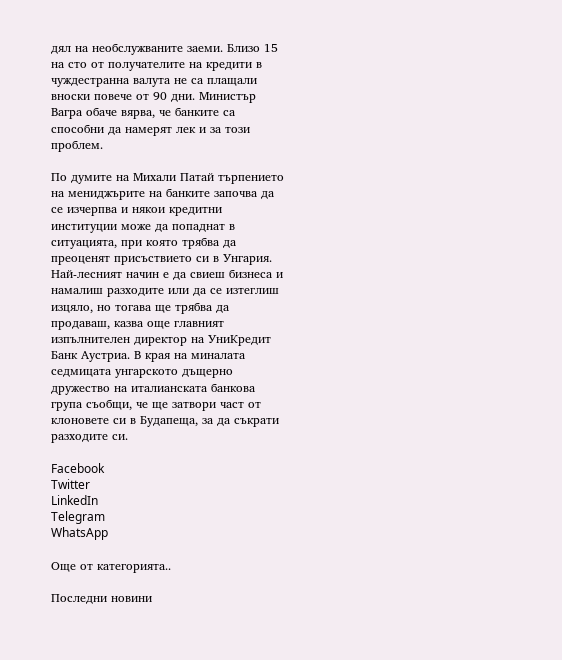дял на необслужваните заеми. Близо 15 на сто от получателите на кредити в чуждестранна валута не са плащали вноски повече от 90 дни. Министър Вагра обаче вярва, че банките са способни да намерят лек и за този проблем.

По думите на Михали Патай търпението на мениджърите на банките започва да се изчерпва и някои кредитни институции може да попаднат в ситуацията, при която трябва да преоценят присъствието си в Унгария. Най-лесният начин е да свиеш бизнеса и намалиш разходите или да се изтеглиш изцяло, но тогава ще трябва да продаваш, казва още главният изпълнителен директор на УниКредит Банк Аустриа. В края на миналата седмицата унгарското дъщерно дружество на италианската банкова група съобщи, че ще затвори част от клоновете си в Будапеща, за да съкрати разходите си.

Facebook
Twitter
LinkedIn
Telegram
WhatsApp

Още от категорията..

Последни новини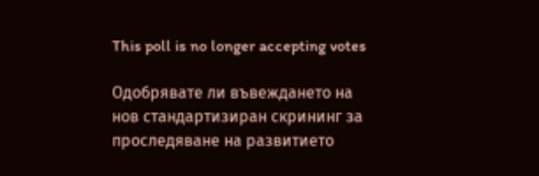This poll is no longer accepting votes

Одобрявате ли въвеждането на нов стандартизиран скрининг за проследяване на развитието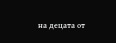на децата от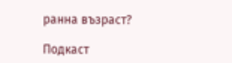ранна възраст?

Подкаст